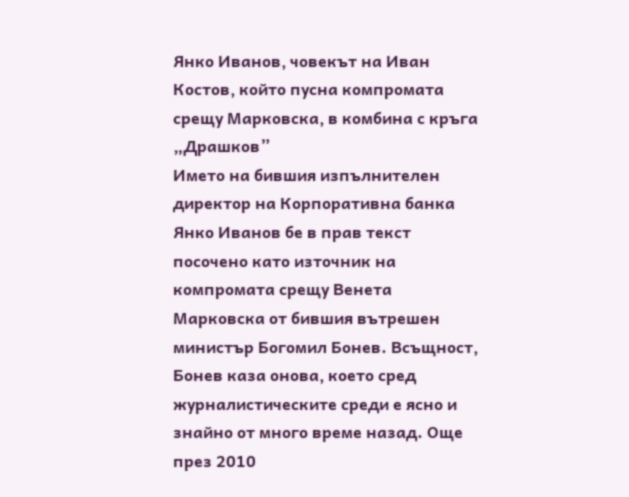Янко Иванов, човекът на Иван Костов, който пусна компромата срещу Марковска, в комбина с кръга „Драшков”
Името на бившия изпълнителен директор на Корпоративна банка Янко Иванов бе в прав текст посочено като източник на компромата срещу Венета Марковска от бившия вътрешен министър Богомил Бонев. Всъщност, Бонев каза онова, което сред журналистическите среди е ясно и знайно от много време назад. Още през 2010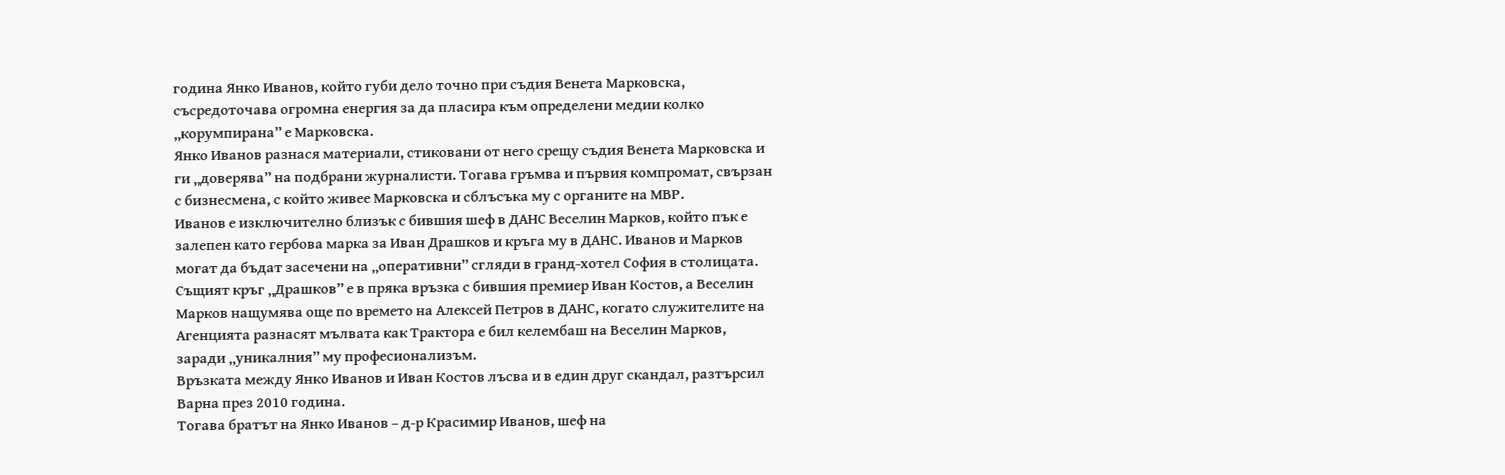година Янко Иванов, който губи дело точно при съдия Венета Марковска, съсредоточава огромна енергия за да пласира към определени медии колко „корумпирана” е Марковска.
Янко Иванов разнася материали, стиковани от него срещу съдия Венета Марковска и ги „доверява” на подбрани журналисти. Тогава гръмва и първия компромат, свързан с бизнесмена, с който живее Марковска и сблъсъка му с органите на МВР.
Иванов е изключително близък с бившия шеф в ДАНС Веселин Марков, който пък е залепен като гербова марка за Иван Драшков и кръга му в ДАНС. Иванов и Марков могат да бъдат засечени на „оперативни” сгляди в гранд-хотел София в столицата.
Същият кръг „Драшков” е в пряка връзка с бившия премиер Иван Костов, а Веселин Марков нащумява още по времето на Алексей Петров в ДАНС, когато служителите на Агенцията разнасят мълвата как Трактора е бил келембаш на Веселин Марков, заради „уникалния” му професионализъм.
Връзката между Янко Иванов и Иван Костов лъсва и в един друг скандал, разтърсил Варна през 2010 година.
Тогава братът на Янко Иванов – д-р Красимир Иванов, шеф на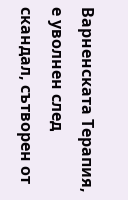Варненската Терапия, е уволнен след скандал, сътворен от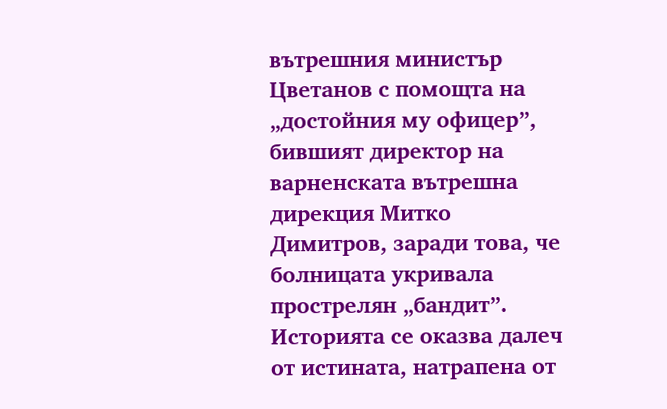вътрешния министър Цветанов с помощта на „достойния му офицер”, бившият директор на варненската вътрешна дирекция Митко Димитров, заради това, че болницата укривала прострелян „бандит”.
Историята се оказва далеч от истината, натрапена от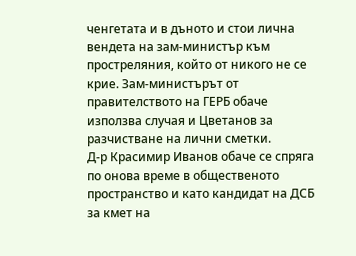ченгетата и в дъното и стои лична вендета на зам-министър към простреляния, който от никого не се крие. Зам-министърът от правителството на ГЕРБ обаче използва случая и Цветанов за разчистване на лични сметки.
Д-р Красимир Иванов обаче се спряга по онова време в общественото пространство и като кандидат на ДСБ за кмет на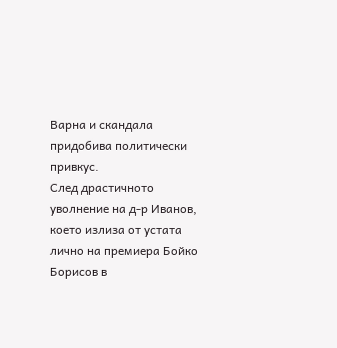Варна и скандала придобива политически привкус.
След драстичното уволнение на д-р Иванов, което излиза от устата лично на премиера Бойко Борисов в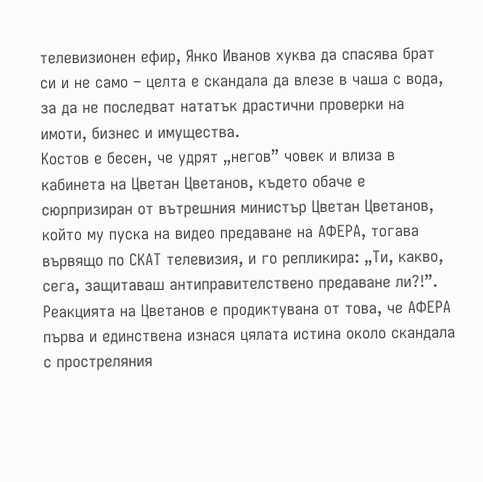телевизионен ефир, Янко Иванов хуква да спасява брат си и не само – целта е скандала да влезе в чаша с вода, за да не последват нататък драстични проверки на имоти, бизнес и имущества.
Костов е бесен, че удрят „негов” човек и влиза в кабинета на Цветан Цветанов, където обаче е сюрпризиран от вътрешния министър Цветан Цветанов, който му пуска на видео предаване на АФЕРА, тогава вървящо по СКАТ телевизия, и го репликира: „Ти, какво, сега, защитаваш антиправителствено предаване ли?!”.
Реакцията на Цветанов е продиктувана от това, че АФЕРА първа и единствена изнася цялата истина около скандала с простреляния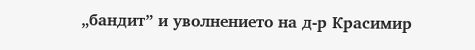„бандит” и уволнението на д-р Красимир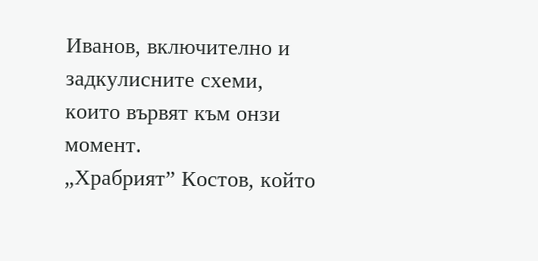Иванов, включително и задкулисните схеми, които вървят към онзи момент.
„Храбрият” Костов, който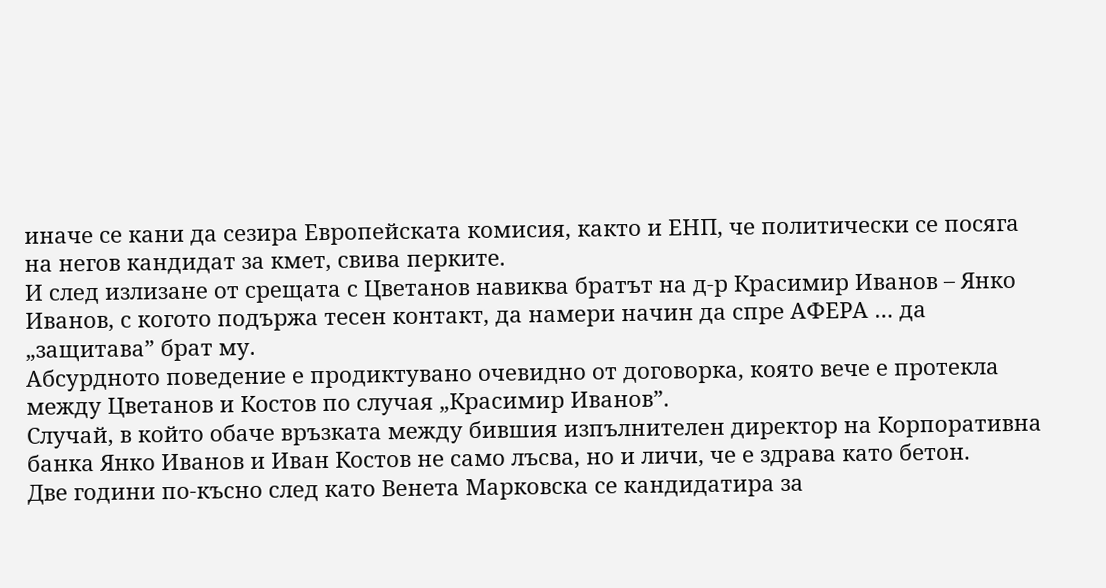иначе се кани да сезира Европейската комисия, както и ЕНП, че политически се посяга на негов кандидат за кмет, свива перките.
И след излизане от срещата с Цветанов навиква братът на д-р Красимир Иванов – Янко Иванов, с когото подържа тесен контакт, да намери начин да спре АФЕРА … да „защитава” брат му.
Абсурдното поведение е продиктувано очевидно от договорка, която вече е протекла между Цветанов и Костов по случая „Красимир Иванов”.
Случай, в който обаче връзката между бившия изпълнителен директор на Корпоративна банка Янко Иванов и Иван Костов не само лъсва, но и личи, че е здрава като бетон.
Две години по-късно след като Венета Марковска се кандидатира за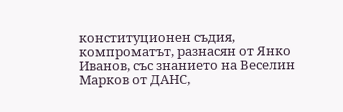конституционен съдия, компроматът, разнасян от Янко Иванов, със знанието на Веселин Марков от ДАНС,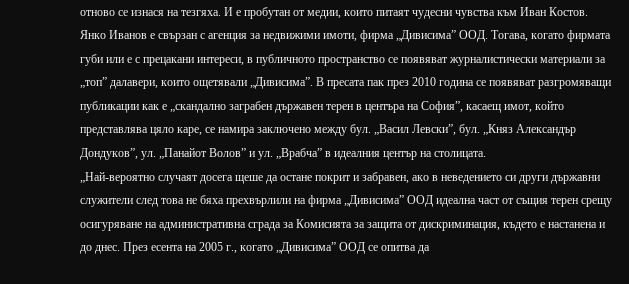отново се изнася на тезгяха. И е пробутан от медии, които питаят чудесни чувства към Иван Костов.
Янко Иванов е свързан с агенция за недвижими имоти, фирма „Дивисима” ООД. Тогава, когато фирмата губи или е с прецакани интереси, в публичното пространство се появяват журналистически материали за „топ” далавери, които ощетявали „Дивисима”. В пресата пак през 2010 година се появяват разгромяващи публикации как е „скандално заграбен държавен терен в центъра на София”, касаещ имот, който представлява цяло каре, се намира заключено между бул. „Васил Левски”, бул. „Княз Александър Дондуков”, ул. „Панайот Волов” и ул. „Врабча” в идеалния център на столицата.
„Най-вероятно случаят досега щеше да остане покрит и забравен, ако в неведението си други държавни служители след това не бяха прехвърлили на фирма „Дивисима” ООД идеална част от същия терен срещу осигуряване на административна сграда за Комисията за защита от дискриминация, където е настанена и до днес. През есента на 2005 г., когато „Дивисима” ООД се опитва да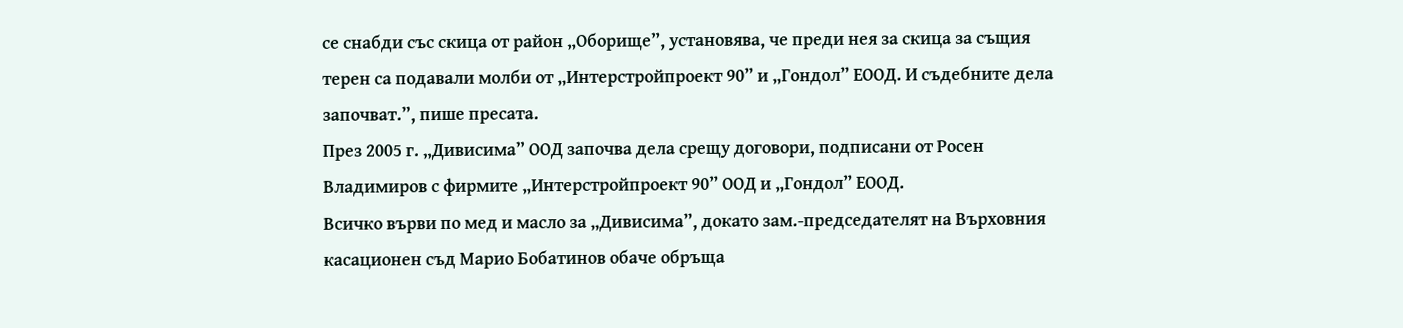се снабди със скица от район „Оборище”, установява, че преди нея за скица за същия терен са подавали молби от „Интерстройпроект 90” и „Гондол” ЕООД. И съдебните дела започват.”, пише пресата.
През 2005 г. „Дивисима” ООД започва дела срещу договори, подписани от Росен Владимиров с фирмите „Интерстройпроект 90” ООД и „Гондол” ЕООД.
Всичко върви по мед и масло за „Дивисима”, докато зам.-председателят на Върховния касационен съд Марио Бобатинов обаче обръща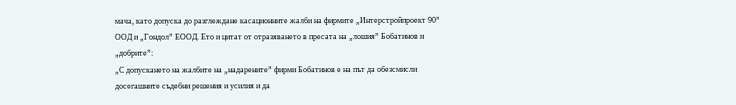мача, като допуска до разглеждане касационните жалби на фирмите „Интерстройпроект 90” ООД и „Гондол” ЕООД. Ето и цитат от отразяването в пресата на „лошия” Бобатинов и „добрите”:
„С допускането на жалбите на „надарените” фирми Бобатинов е на път да обезсмисли досегашните съдебни решения и усилия и да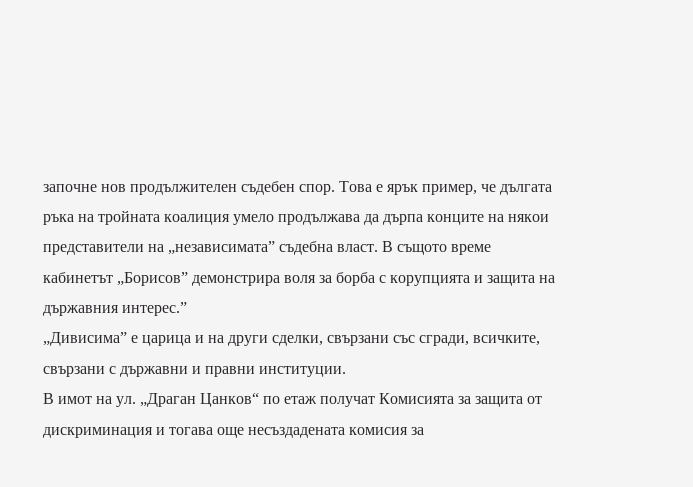започне нов продължителен съдебен спор. Това е ярък пример, че дългата ръка на тройната коалиция умело продължава да дърпа конците на някои представители на „независимата” съдебна власт. В същото време кабинетът „Борисов” демонстрира воля за борба с корупцията и защита на държавния интерес.”
„Дивисима” е царица и на други сделки, свързани със сгради, всичките, свързани с държавни и правни институции.
В имот на ул. „Драган Цанков“ по етаж получат Комисията за защита от дискриминация и тогава още несъздадената комисия за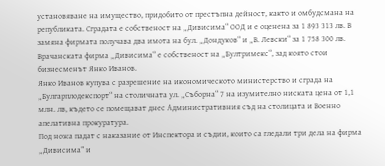установяване на имущество, придобито от престъпна дейност, както и омбудсмана на републиката. Сградата е собственост на „Дивисима“ ООД и е оценена за 1 893 313 лв. В замяна фирмата получава два имота на бул. „Дондуков“ и „В. Левски“ за 1 758 300 лв. Врачанската фирма „Дивисима“ е собственост на „Бултримекс“, зад която стои бизнесменът Янко Иванов.
Янко Иванов купува с разрешение на икономическото министерство и сграда на „Булгарплодекспорт“ на столичната ул. „Съборна“ 7 на изумително ниската цена от 1,1 млн. лв, където се помещават днес Административния съд на столицата и Военно апелативна прокуратура.
Под ножа падат с наказание от Инспектора и съдии, които са гледали три дела на фирма „Дивисима” и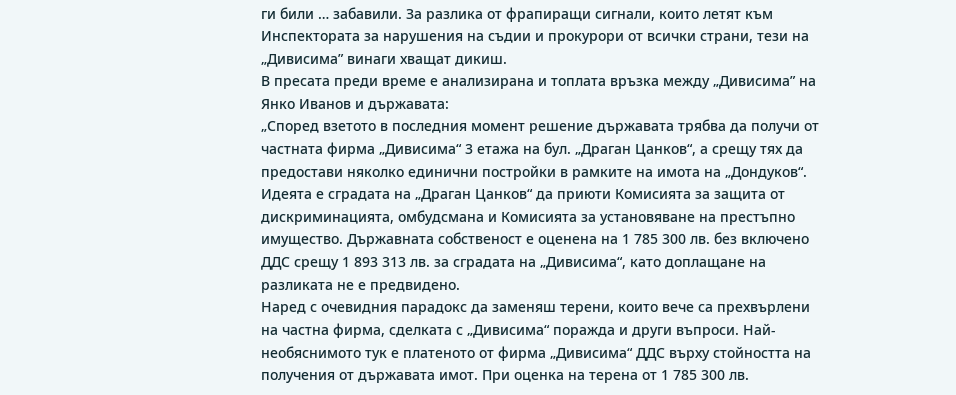ги били … забавили. За разлика от фрапиращи сигнали, които летят към Инспектората за нарушения на съдии и прокурори от всички страни, тези на „Дивисима” винаги хващат дикиш.
В пресата преди време е анализирана и топлата връзка между „Дивисима” на Янко Иванов и държавата:
„Според взетото в последния момент решение държавата трябва да получи от частната фирма „Дивисима“ 3 етажа на бул. „Драган Цанков“, а срещу тях да предостави няколко единични постройки в рамките на имота на „Дондуков“. Идеята е сградата на „Драган Цанков“ да приюти Комисията за защита от дискриминацията, омбудсмана и Комисията за установяване на престъпно имущество. Държавната собственост е оценена на 1 785 300 лв. без включено ДДС срещу 1 893 313 лв. за сградата на „Дивисима“, като доплащане на разликата не е предвидено.
Наред с очевидния парадокс да заменяш терени, които вече са прехвърлени на частна фирма, сделката с „Дивисима“ поражда и други въпроси. Най-необяснимото тук е платеното от фирма „Дивисима“ ДДС върху стойността на получения от държавата имот. При оценка на терена от 1 785 300 лв.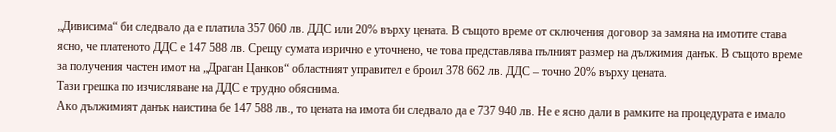„Дивисима“ би следвало да е платила 357 060 лв. ДДС или 20% върху цената. В същото време от сключения договор за замяна на имотите става ясно, че платеното ДДС е 147 588 лв. Срещу сумата изрично е уточнено, че това представлява пълният размер на дължимия данък. В същото време за получения частен имот на „Драган Цанков“ областният управител е броил 378 662 лв. ДДС – точно 20% върху цената.
Тази грешка по изчисляване на ДДС е трудно обяснима.
Ако дължимият данък наистина бе 147 588 лв., то цената на имота би следвало да е 737 940 лв. Не е ясно дали в рамките на процедурата е имало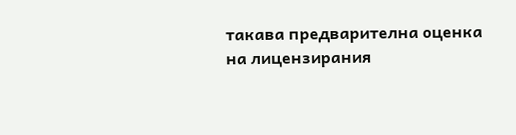такава предварителна оценка на лицензирания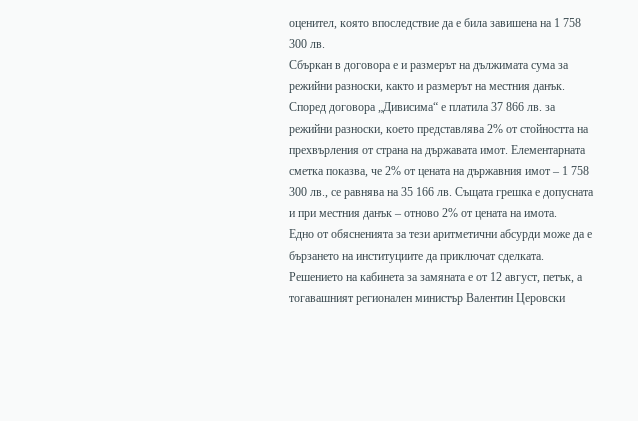оценител, която впоследствие да е била завишена на 1 758 300 лв.
Сбъркан в договора е и размерът на дължимата сума за режийни разноски, както и размерът на местния данък. Според договора „Дивисима“ е платила 37 866 лв. за режийни разноски, което представлява 2% от стойността на прехвърления от страна на държавата имот. Елементарната сметка показва, че 2% от цената на държавния имот – 1 758 300 лв., се равнява на 35 166 лв. Същата грешка е допусната и при местния данък – отново 2% от цената на имота.
Едно от обясненията за тези аритметични абсурди може да е бързането на институциите да приключат сделката. Решението на кабинета за замяната е от 12 август, петък, а тогавашният регионален министър Валентин Церовски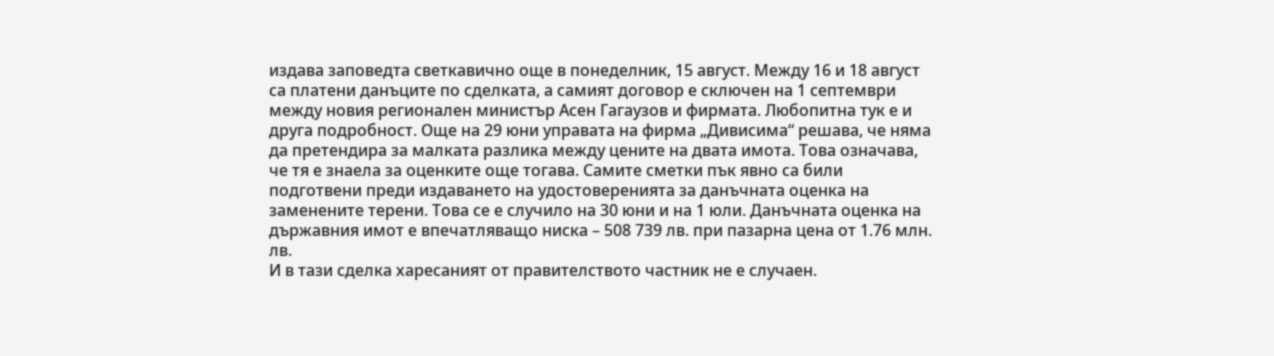издава заповедта светкавично още в понеделник, 15 август. Между 16 и 18 август са платени данъците по сделката, а самият договор е сключен на 1 септември между новия регионален министър Асен Гагаузов и фирмата. Любопитна тук е и друга подробност. Още на 29 юни управата на фирма „Дивисима“ решава, че няма да претендира за малката разлика между цените на двата имота. Това означава, че тя е знаела за оценките още тогава. Самите сметки пък явно са били подготвени преди издаването на удостоверенията за данъчната оценка на заменените терени. Това се е случило на 30 юни и на 1 юли. Данъчната оценка на държавния имот е впечатляващо ниска – 508 739 лв. при пазарна цена от 1.76 млн. лв.
И в тази сделка харесаният от правителството частник не е случаен.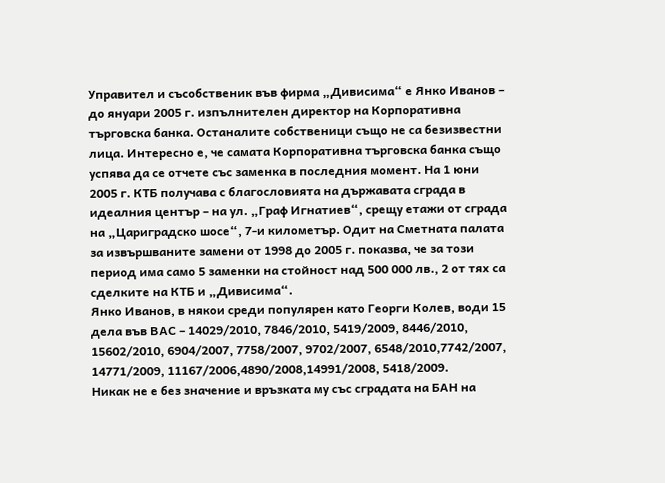Управител и съсобственик във фирма „Дивисима“ е Янко Иванов – до януари 2005 г. изпълнителен директор на Корпоративна търговска банка. Останалите собственици също не са безизвестни лица. Интересно е, че самата Корпоративна търговска банка също успява да се отчете със заменка в последния момент. На 1 юни 2005 г. КТБ получава с благословията на държавата сграда в идеалния център – на ул. „Граф Игнатиев“, срещу етажи от сграда на „Цариградско шосе“, 7-и километър. Одит на Сметната палата за извършваните замени от 1998 до 2005 г. показва, че за този период има само 5 заменки на стойност над 500 000 лв., 2 от тях са сделките на КТБ и „Дивисима“.
Янко Иванов, в някои среди популярен като Георги Колев, води 15 дела във ВАС – 14029/2010, 7846/2010, 5419/2009, 8446/2010, 15602/2010, 6904/2007, 7758/2007, 9702/2007, 6548/2010,7742/2007, 14771/2009, 11167/2006,4890/2008,14991/2008, 5418/2009.
Никак не е без значение и връзката му със сградата на БАН на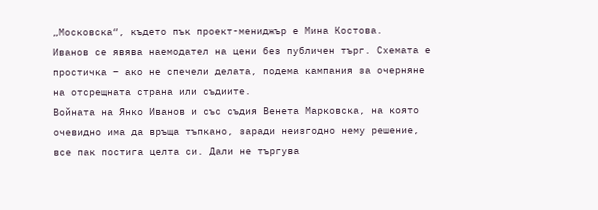„Московска“, където пък проект-мениджър е Мина Костова.
Иванов се явява наемодател на цени без публичен търг. Схемата е простичка – ако не спечели делата, подема кампания за очерняне на отсрещната страна или съдиите.
Войната на Янко Иванов и със съдия Венета Марковска, на която очевидно има да връща тъпкано, заради неизгодно нему решение, все пак постига целта си. Дали не търгува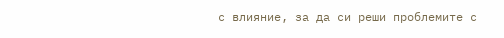с влияние, за да си реши проблемите с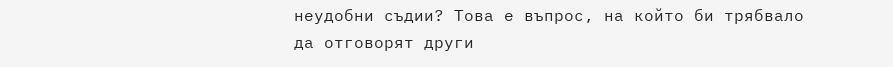неудобни съдии? Това е въпрос, на който би трябвало да отговорят други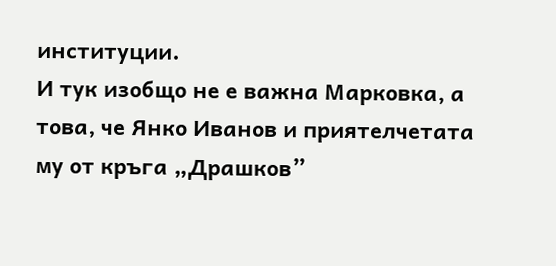институции.
И тук изобщо не е важна Марковка, а това, че Янко Иванов и приятелчетата му от кръга „Драшков”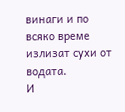винаги и по всяко време излизат сухи от водата.
И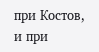при Костов, и при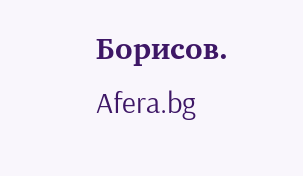Борисов.
Afera.bg